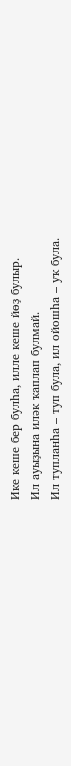Ике кеше бер булһа, илле кеше йөҙ булыр.
Ил ауыҙына иләк ҡаплап булмай.
Ил тупланһа – туп була, ил ойошһа – уҡ була.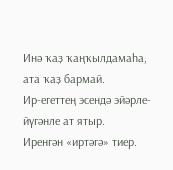Инә ҡаҙ ҡаңҡылдамаһа, ата ҡаҙ бармай.
Ир-егеттең эсендә эйәрле-йүгәнле ат ятыр.
Иренгән «иртәгә» тиер.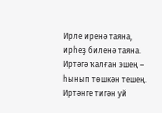Ирле иренә таяна, ирһеҙ биленә таяна.
Иртәгә ҡалған эшең – һынып төшкән тешең.
Иртәнге тигән уй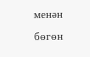менән бөгөн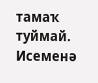тамаҡ туймай.
Исеменә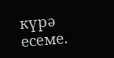күрә есеме.